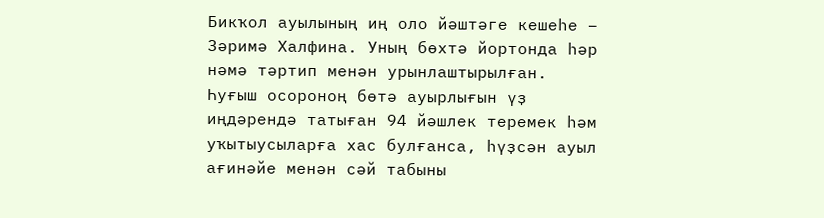Бикҡол ауылының иң оло йәштәге кешеһе – Зәримә Халфина. Уның бөхтә йортонда һәр нәмә тәртип менән урынлаштырылған. Һуғыш осороноң бөтә ауырлығын үҙ иңдәрендә татыған 94 йәшлек теремек һәм уҡытыусыларға хас булғанса, һүҙсән ауыл ағинәйе менән сәй табыны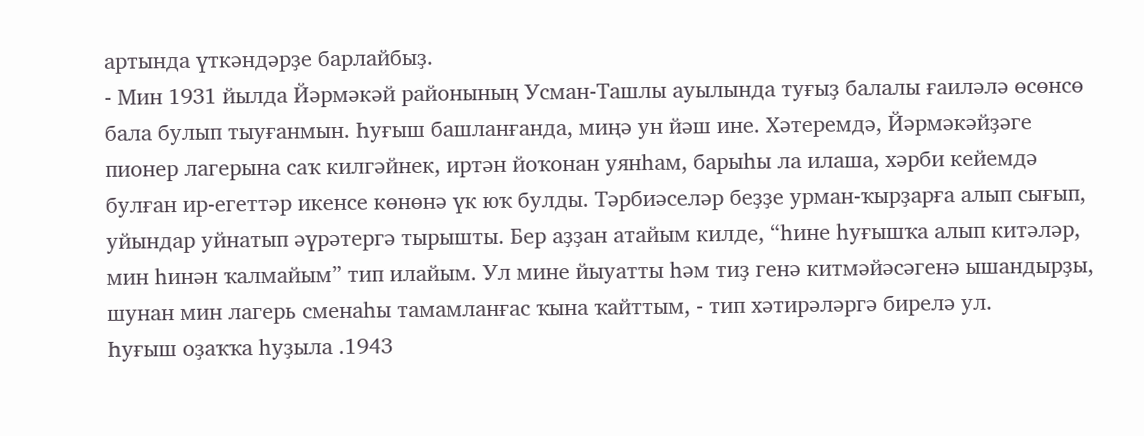артында үткәндәрҙе барлайбыҙ.
- Мин 1931 йылда Йәрмәкәй районының Усман-Ташлы ауылында туғыҙ балалы ғаиләлә өсөнсө бала булып тыуғанмын. Һуғыш башланғанда, миңә ун йәш ине. Хәтеремдә, Йәрмәкәйҙәге пионер лагерына саҡ килгәйнек, иртән йоҡонан уянһам, барыһы ла илаша, хәрби кейемдә булған ир-егеттәр икенсе көнөнә үк юҡ булды. Тәрбиәселәр беҙҙе урман-ҡырҙарға алып сығып, уйындар уйнатып әүрәтергә тырышты. Бер аҙҙан атайым килде, “һине һуғышҡа алып китәләр, мин һинән ҡалмайым” тип илайым. Ул мине йыуатты һәм тиҙ генә китмәйәсәгенә ышандырҙы, шунан мин лагерь сменаһы тамамланғас ҡына ҡайттым, - тип хәтирәләргә бирелә ул.
Һуғыш оҙаҡҡа һуҙыла .1943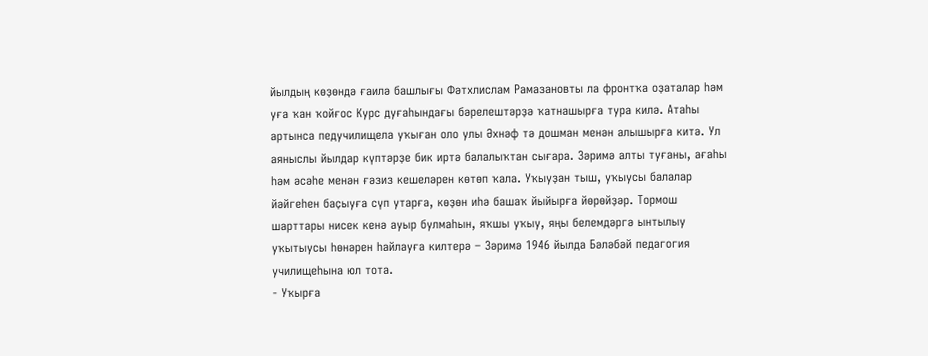йылдың көҙөндә ғаилә башлығы Фәтхлислам Рамазановты ла фронтҡа оҙаталар һәм уға ҡан ҡойғос Курс дуғаһындағы бәрелештәрҙә ҡатнашырға тура килә. Атаһы артынса педучилищела уҡыған оло улы Әхнәф тә дошман менән алышырға китә. Ул аяныслы йылдар күптәрҙе бик иртә балалыҡтан сығара. Зәримә алты туғаны, ағаһы һәм әсәһе менән ғәзиз кешеләрен көтөп ҡала. Уҡыуҙан тыш, уҡыусы балалар йәйгеһен баҫыуға сүп утарға, көҙөн иһә башаҡ йыйырға йөрөйҙәр. Тормош шарттары нисек кенә ауыр булмаһын, яҡшы уҡыу, яңы белемдәргә ынтылыу уҡытыусы hөнәрен һайлауға килтерә – Зәримә 1946 йылда Бәләбәй педагогия училищеһына юл тота.
- Уҡырға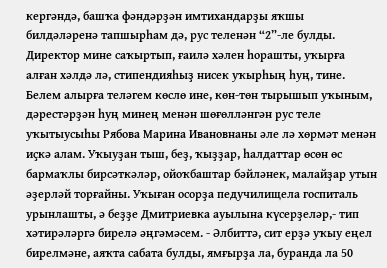кергәндә, башҡа фәндәрҙән имтихандарҙы яҡшы билдәләренә тапшырһам дә, рус теленән “2”-ле булды. Директор мине саҡыртып, ғаилә хәлен һорашты, уҡырға алған хәлдә лә, стипендияһыҙ нисек уҡырһың һуң, тине. Белем алырға теләгем көслө ине, көн-төн тырышып уҡыным, дәрестәрҙән һуң минең менән шөғөлләнгән рус теле уҡытыусыһы Рябова Марина Ивановнаны әле лә хөрмәт менән иҫкә алам. Уҡыуҙан тыш, беҙ, ҡыҙҙар, һалдаттар өсөн өс бармаҡлы бирсәткәләр, ойоҡбаштар бәйләнек, малайҙар утын әҙерләй торғайны. Уҡыған осорҙа педучилищела госпиталь урынлашты, ә беҙҙе Дмитриевка ауылына күсерҙеләр,- тип хәтирәләргә бирелә әңгәмәсем. - Әлбиттә, сит ерҙә уҡыу еңел бирелмәне, аяҡта сабата булды, ямғырҙа ла, буранда ла 50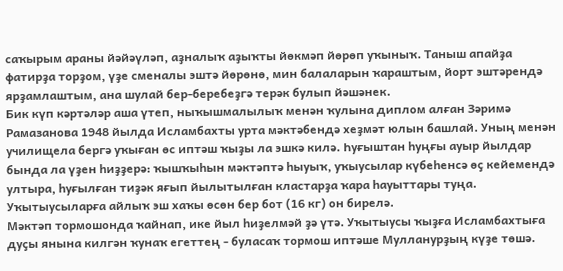саҡырым араны йәйәүләп, аҙналыҡ аҙыҡты йөкмәп йөрөп уҡыныҡ. Таныш апайҙа фатирҙа торҙом, үҙе сменалы эштә йөрөнө, мин балаларын ҡараштым, йорт эштәрендә ярҙамлаштым, ана шулай бер-беребеҙгә терәк булып йәшәнек.
Бик күп кәртәләр аша үтеп, ныҡышмалылыҡ менән ҡулына диплом алған Зәримә Рамазанова 1948 йылда Исламбахты урта мәктәбендә хеҙмәт юлын башлай. Уның менән училищела бергә уҡыған өс иптәш ҡыҙы ла эшкә килә. Һуғыштан һуңғы ауыр йылдар бында ла үҙен һиҙҙерә: ҡышҡыһын мәктәптә һыуыҡ, уҡыусылар күбеһенсә өҫ кейемендә ултыра, һуғылған тиҙәк яғып йылытылған кластарҙа ҡара һауыттары туңа. Уҡытыусыларға айлыҡ эш хаҡы өсөн бер бот (16 кг) он бирелә.
Мәктәп тормошонда ҡайнап, ике йыл һиҙелмәй ҙә үтә. Уҡытыусы ҡыҙға Исламбахтыға дуҫы янына килгән ҡунаҡ егеттең - буласаҡ тормош иптәше Мулланурҙың күҙе төшә.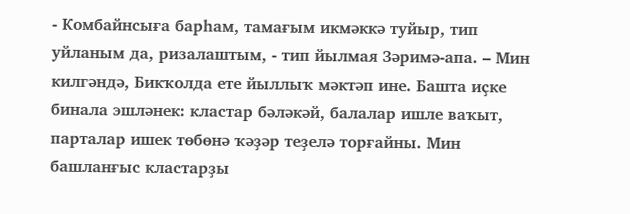- Комбайнсыға барһам, тамағым икмәккә туйыр, тип уйланым да, ризалаштым, - тип йылмая Зәримә-апа. – Мин килгәндә, Бикҡолда ете йыллыҡ мәктәп ине. Башта иҫке бинала эшләнек: кластар бәләкәй, балалар ишле ваҡыт, парталар ишек төбөнә ҡәҙәр теҙелә торғайны. Мин башланғыс кластарҙы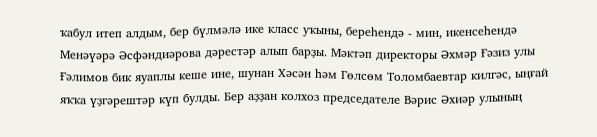ҡабул итеп алдым, бер бүлмәлә ике класс уҡыны, береһендә - мин, икенсеһендә Менәүәрә Әсфәндиәрова дәрестәр алып барҙы. Мәктәп директоры Әхмәр Ғәзиз улы Ғәлимов бик яуаплы кеше ине, шунан Хәсән һәм Гөлсөм Толомбаевтар килгәс, ыңғай яҡҡа үҙгәрештәр күп булды. Бер аҙҙан колхоз председателе Вәрис Әхиәр улының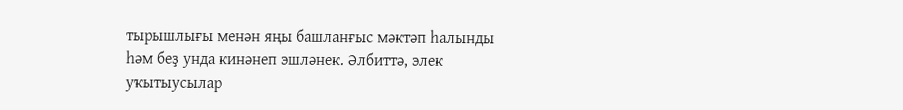тырышлығы менән яңы башланғыс мәктәп һалынды һәм беҙ унда кинәнеп эшләнек. Әлбиттә, элек уҡытыусылар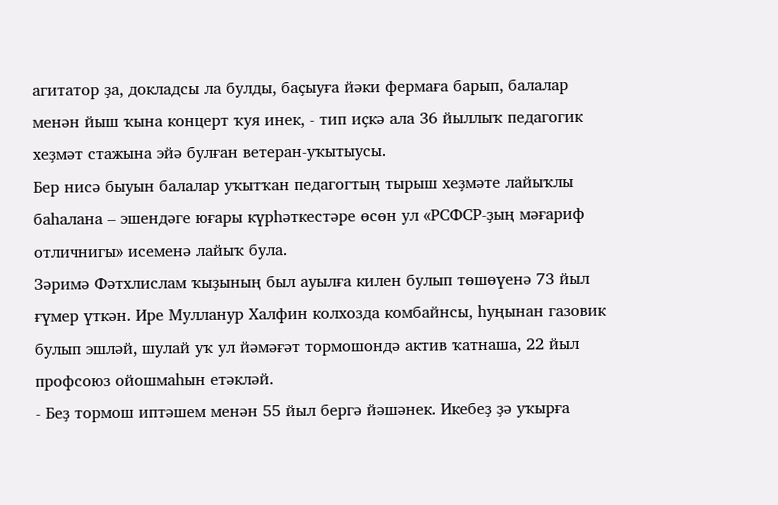агитатор ҙа, докладсы ла булды, баҫыуға йәки фермаға барып, балалар менән йыш ҡына концерт ҡуя инек, - тип иҫкә ала 36 йыллыҡ педагогик хеҙмәт стажына эйә булған ветеран-уҡытыусы.
Бер нисә быуын балалар уҡытҡан педагогтың тырыш хеҙмәте лайыҡлы баһалана – эшендәге юғары күрһәткестәре өсөн ул «РСФСР-ҙың мәғариф отличнигы» исеменә лайыҡ була.
Зәримә Фәтхлислам ҡыҙының был ауылға килен булып төшөүенә 73 йыл ғүмер үткән. Ире Мулланур Халфин колхозда комбайнсы, һуңынан газовик булып эшләй, шулай уҡ ул йәмәғәт тормошондә актив ҡатнаша, 22 йыл профсоюз ойошмаһын етәкләй.
- Беҙ тормош иптәшем менән 55 йыл бергә йәшәнек. Икебеҙ ҙә уҡырға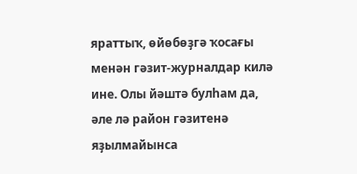яраттыҡ, өйөбөҙгә ҡосағы менән гәзит-журналдар килә ине. Олы йәштә булһам да, әле лә район гәзитенә яҙылмайынса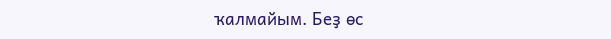ҡалмайым. Беҙ өс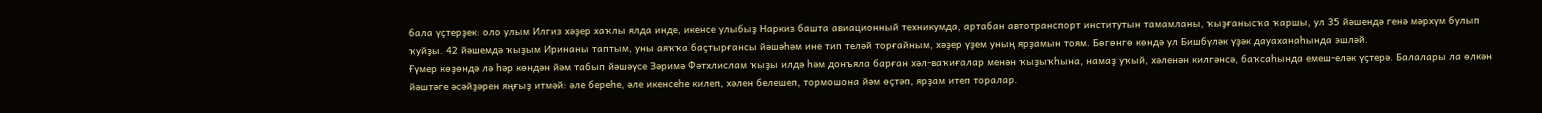бала үҫтерҙек: оло улым Илгиз хәҙер хаҡлы ялда инде, икенсе улыбыҙ Наркиз башта авиационный техникумда, артабан автотранспорт институтын тамамланы, ҡыҙғанысҡа ҡаршы, ул 35 йәшендә генә мәрхүм булып ҡуйҙы. 42 йәшемдә ҡыҙым Иринаны таптым, уны аяҡҡа баҫтырғансы йәшәһәм ине тип теләй торғайным, хәҙер үҙем уның ярҙамын тоям. Бөгөнгө көндә ул Бишбүләк үҙәк дауаханаһында эшләй.
Ғүмер көҙөндә лә һәр көндән йәм табып йәшәүсе Зәримә Фәтхлислам ҡыҙы илдә һәм донъяла барған хәл-ваҡиғалар менән ҡыҙыҡһына, намаҙ уҡый, хәленән килгәнсә, баҡсаһында емеш-еләк үҫтерә. Балалары ла өлкән йәштәге әсәйҙәрен яңғыҙ итмәй: әле береһе, әле икенсеһе килеп, хәлен белешеп, тормошона йәм өҫтәп, ярҙам итеп торалар.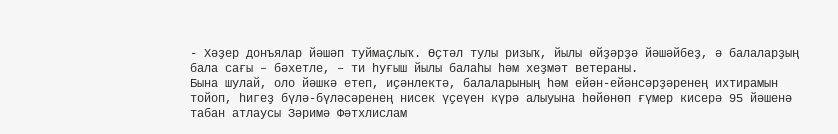- Хәҙер донъялар йәшәп туймаҫлыҡ. Өҫтәл тулы ризыҡ, йылы өйҙәрҙә йәшәйбеҙ, ә балаларҙың бала сағы – бәхетле, – ти һуғыш йылы балаһы һәм хеҙмәт ветераны.
Бына шулай, оло йәшкә етеп, иҫәнлектә, балаларының һәм ейән-ейәнсәрҙәренең ихтирамын тойоп, һигеҙ бүлә-бүләсәренең нисек үҫеүен күрә алыуына һөйөнөп ғүмер кисерә 95 йәшенә табан атлаусы Зәримә Фәтхлислам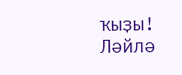ҡыҙы!
Ләйлә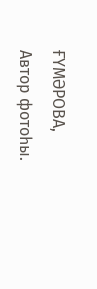ҒҮМӘРОВА,
Автор фотоһы.